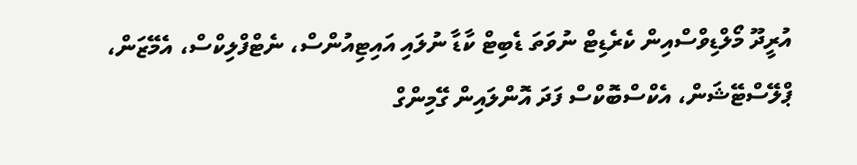އުރީދޫ މޯލްޑިވްސްއިން ކެރެޑިޓް ނުވަތަ ޑެބިޓް ކާޑާ ނުލައި އައިޓިއުންސް، ނެޓްފްލިކްސް، އެމޭޒަން، ޕްލޭސްޓޭޝަން، އެކްސްބޮކްސް ފަދަ އޮންލައިން ގޭމިންގް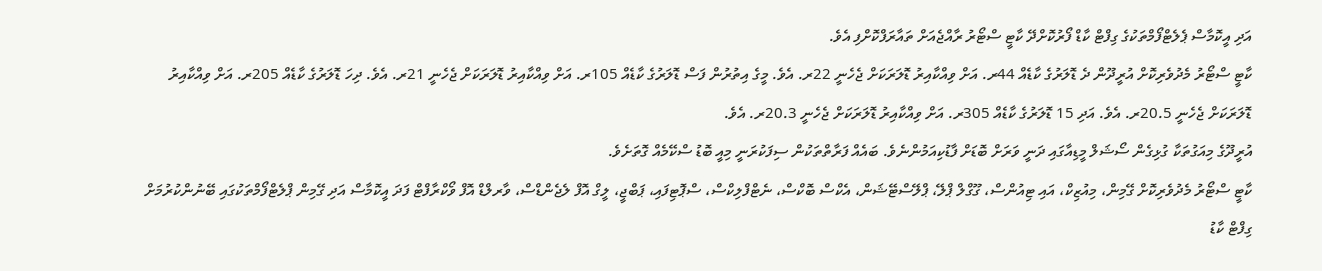އަދި އީކޮމާސް ޕެލެޓްފޯމްތަކުގެ ގިފްޓް ކާޑް ފޯރުކޮށްދޭ ކާޓީ ސްޓޯރު ރާއްޖެއަށް ތައާރަފްކޮށްފި އެވެ.
ކާޓީ ސްޓޯރު މެދުވެރިކޮށް އުރީދޫން ދެ ޑޮލަރުގެ ކާޑެއް 44ރ. އަށް ވިއްކާއިރު ޑޮލަރަކަށް ޖެހެނީ 22ރ. އެވެ. މީގެ އިތުރުން ފަސް ޑޮލަރުގެ ކާޑެއް 105ރ. އަށް ވިއްކާއިރު ޑޮލަރަކަށް ޖެހެނީ 21ރ. އެވެ. ދިހަ ޑޮލަރުގެ ކާޑެއް 205ރ. އަށް ވިއްކާއިރު ޑޮލަރަކަށް ޖެހެނީ 20.5ރ. އެވެ. އަދި 15 ޑޮލަރުގެ ކާޑެއް 305ރ. އަށް ވިއްކާއިރު ޑޮލަރަކަށް ޖެހެނީ 20.3ރ. އެވެ.
އުރީދޫގެ މިއަގުތަކާ ގުޅިގެން ސޯޝަލް މީޑިއާގައި ދަނީ ވަރަށް ބޮޑަށް ފާޑުކިއަމުންނެވެ. ބައެއް ފަރާތްތަކުން ސިފަކުރަނީ މިއީ ބޮޑު ސްކޭމެއް ގޮތަށެވެ.
ކާޓީ ސްޓޯރު މެދުވެރިކޮށް ގޭމިން، މިއުޒިކް، އައި ޓިއުންސް، ގޫގްލް ޕްލޭ، ޕްލޭސްޓޭޝަން، އެކްސް ބޮކްސް، ނެޓްފްލިކްސް، ސްޕޮޓިފައި، ޕަބްޖީ، ލީގް އޮފް ލެޖެންޑްސް، ވާރލްޑް އޮފް ވޯކްރާފްޓް ފަދަ އީކޮމާސް އަދި ގޭމިން ޕްލެޓްފޯމްތަކުގައި ބޭނުންކުރުމަށް ގިފްޓް ކާޑު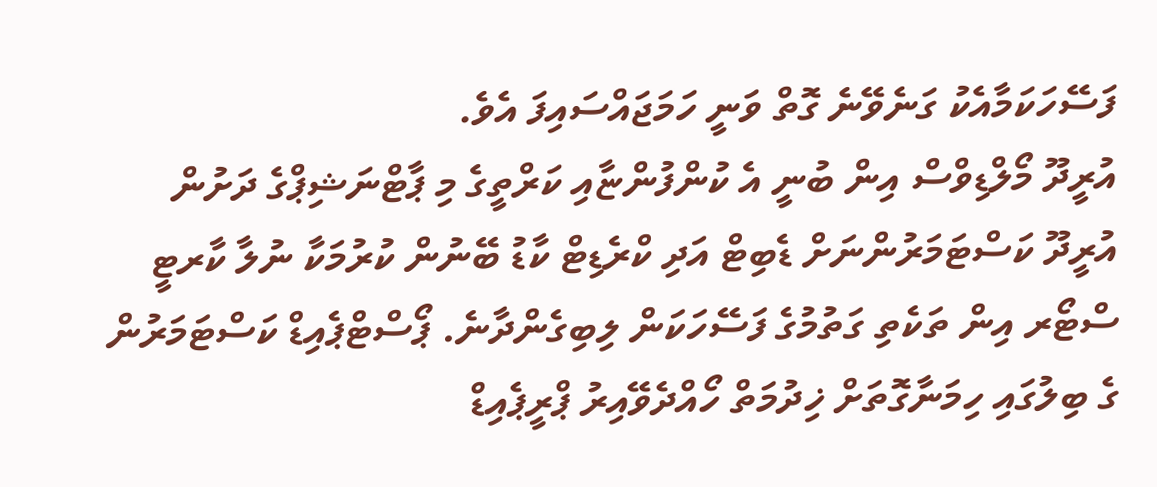ފަސޭހަކަމާއެކު ގަނެވޭނެ ގޮތް ވަނީ ހަމަޖައްސައިފަ އެވެ.
އުރީދޫ މޯލްޑިވްސް އިން ބުނީ އެ ކުންފުންޏާއި ކަރްތީގެ މި ޕާޓްނަޝިޕްގެ ދަށުން އުރީދޫ ކަސްޓަމަރުންނަށް ޑެބިޓް އަދި ކްރެޑިޓް ކާޑު ބޭނުން ކުރުމަކާ ނުލާ ކާރޓީ ސްޓޯރ އިން ތަކެތި ގަތުމުގެ ފަސޭހަކަން ލިބިގެންދާނެ. ޕޯސްޓްޕެއިޑް ކަސްޓަމަރުން ގެ ބިލުގައި ހިމަނާގޮތަށް ޚިދުމަތް ހޯއްދެވޭއިރު ޕްރީޕެއިޑް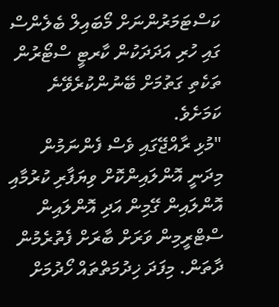ކަސްޓަމަރުންނަށް މޯބައިލް ބެލެންސް ގައި ހުރި އަދަދަކުން ކާރޓީ ސްޓޯރުން ތަކެތި ގަތުމަށް ބޭނުންކުރެވޭނެ ކަމަށެވެ.
"މުޅި ރާއްޖޭގައި ވެސް ފެންނަމުން މިދަނީ އޮންލައިންކޮށް ވިޔަފާރި ކުރުމާއި އޮންލައިން ގޭމިން އަދި އޮންލައިން ސްޓްރީމިން ވަރަށް ބާރަށް ފެތުރެމުން ދާތަން. މިފަދަ ޚިދުމަތްތައް ހޯދުމަށް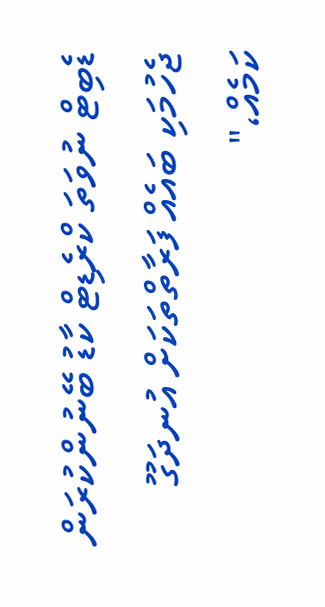ޑެބިޓް ނުވަތަ ކްރެޑިޓް ކާޑު ބޭނުންކުރަން ޖެހުމަކި ބައެއް ފަރާތްތަކަށް އުނދަގޫ ކަމެއް،"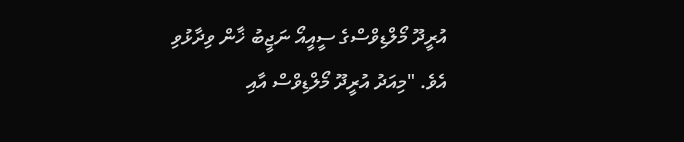އުރީދޫ މޯލްޑިވްސްގެ ސީއީއޯ ނަޖީބު ޚާން ވިދާޅުވި އެވެ. "މިއަދު އުރީދޫ މޯލްޑިވްސް އާއި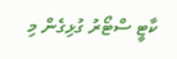ކާޓީ ސްޓޯރު ގުޅިގެން މި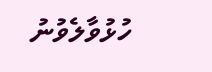ހުޅުވާލެވުނު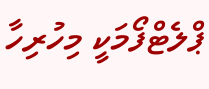ޕްލެޓްފޯމަކީ މިހުރިހާ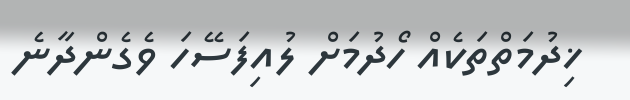ޚިދުމަތްތަކެއް ހޯދުމަށް ލުއިފަސޭހަ ވެގެންދާނެ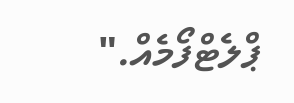ޕްލެޓްފޯމެއް."